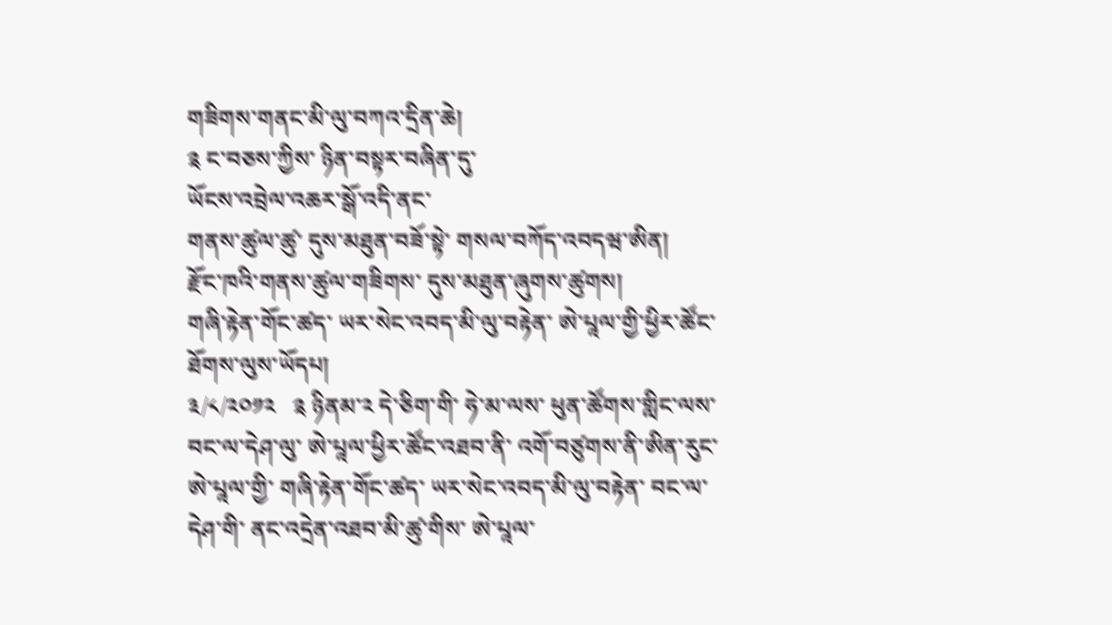གཟིགས་གནང་མི་ལུ་བཀའ་དྲིན་ཆེ།
༉ ང་བཅས་ཀྱིས་ ཉིན་བསྟར་བཞིན་དུ་
ཡོངས་འབྲེལ་འཆར་སྒོ་འདི་ནང་
གནས་ཚུལ་ཚུ་ དུས་མཐུན་བཟོ་སྟེ་ གསལ་བཀོད་འབདཝ་ཨིན།
རྫོང་ཁའི་གནས་ཚུལ་གཟིགས་ དུས་མཐུན་ཞུགས་ཚུགས།
གཞི་རྟེན་གོང་ཚད་ ཡར་སེང་འབད་མི་ལུ་བརྟེན་ ཨེ་པཱལ་གྱི་ཕྱིར་ཚོང་ ཐོགས་ལུས་ཡོདཔ།
༣/༨/༢༠༡༢   ༉ ཉིནམ་༢ དེ་ཅིག་གི་ ཧེ་མ་ལས་ ཕུན་ཚོགས་གླིང་ལས་ བང་ལ་དེཤ་ལུ་ ཨེ་པཱལ་ཕྱིར་ཚོང་འཐབ་ནི་ འགོ་བཙུགས་ནི་ཨིན་རུང་ ཨེ་པཱལ་གྱི་ གཞི་རྟེན་གོང་ཚད་ ཡར་སེང་འབད་མི་ལུ་བརྟེན་ བང་ལ་དེཤ་གི་ ནང་འདྲེན་འཐབ་མི་ཚུ་གིས་ ཨེ་པཱལ་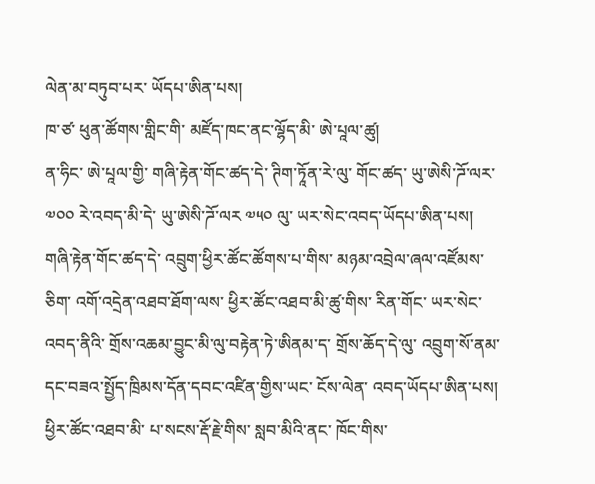ལེན་མ་བཏུབ་པར་ ཡོདཔ་ཨིན་པས།
ཁ་ཙ་ ཕུན་ཚོགས་གླིང་གི་ མཛོད་ཁང་ནང་ལྷོད་མི་ ཨེ་པཱལ་ཚུ།
ན་ཧིང་ ཨེ་པཱལ་གྱི་ གཞི་རྟེན་གོང་ཚད་དེ་ ཊིག་ཏཱོན་རེ་ལུ་ གོང་ཚད་ ཡུ་ཨེསི་ཌོ་ལར་༧༠༠ རེ་འབད་མི་དེ་ ཡུ་ཨེསི་ཌོ་ལར ༧༥༠ ལུ་ ཡར་སེང་འབད་ཡོདཔ་ཨིན་པས།
གཞི་རྟེན་གོང་ཚད་དེ་ འབྲུག་ཕྱིར་ཚོང་ཚོགས་པ་གིས་ མཉམ་འབྲེལ་ཞལ་འཛོམས་ཅིག་ འགོ་འདྲེན་འཐབ་ཐོག་ལས་ ཕྱིར་ཚོང་འཐབ་མི་ཚུ་གིས་ རིན་གོང་ ཡར་སེང་འབད་ནིའི་ གྲོས་འཆམ་བྱུང་མི་ལུ་བརྟེན་ཏེ་ཨིནམ་ད་ གྲོས་ཆོད་དེ་ལུ་ འབྲུག་སོ་ནམ་དང་བཟའ་སྤྱོད་ཁྲིམས་དོན་དབང་འཛིན་གྱིས་ཡང་ ངོས་ལེན་ འབད་ཡོདཔ་ཨིན་པས།
ཕྱིར་ཚོང་འཐབ་མི་ པ་སངས་རྡོ་རྗེ་གིས་ སླབ་མིའི་ནང་ ཁོང་གིས་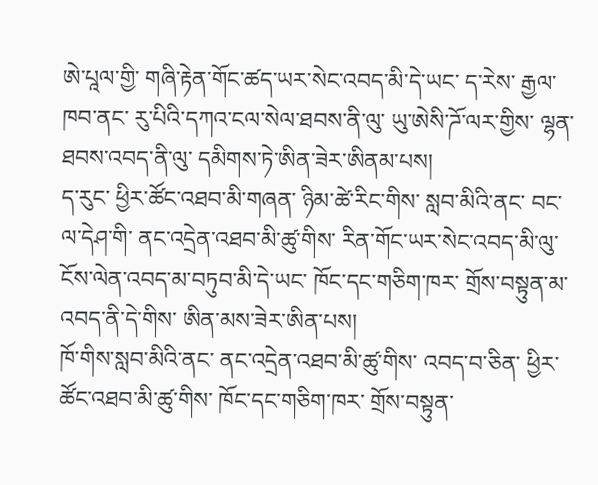ཨེ་པཱལ་གྱི་ གཞི་རྟེན་གོང་ཚད་ཡར་སེང་འབད་མི་དེ་ཡང་ ད་རེས་ རྒྱལ་ཁབ་ནང་ རུ་པིའི་དཀའ་ངལ་སེལ་ཐབས་ནི་ལུ་ ཡུ་ཨེསི་ཌོ་ལར་གྱིས་ ལྷན་ཐབས་འབད་ནི་ལུ་ དམིགས་ཏེ་ཨིན་ཟེར་ཨིནམ་པས།
ད་རུང་ ཕྱིར་ཚོང་འཐབ་མི་གཞན་ ཉིམ་ཚེ་རིང་གིས་ སླབ་མིའི་ནང་ བང་ལ་དེཤ་གི་ ནང་འདྲེན་འཐབ་མི་ཚུ་གིས་ རིན་གོང་ཡར་སེང་འབད་མི་ལུ་ ངོས་ལེན་འབད་མ་བཏུབ་མི་དེ་ཡང་ ཁོང་དང་གཅིག་ཁར་ གྲོས་བསྟུན་མ་འབད་ནི་དེ་གིས་ ཨིན་མས་ཟེར་ཨིན་པས།
ཁོ་གིས་སླབ་མིའི་ནང་ ནང་འདྲེན་འཐབ་མི་ཚུ་གིས་ འབད་བ་ཅིན་ ཕྱིར་ཚོང་འཐབ་མི་ཚུ་གིས་ ཁོང་དང་གཅིག་ཁར་ གྲོས་བསྟུན་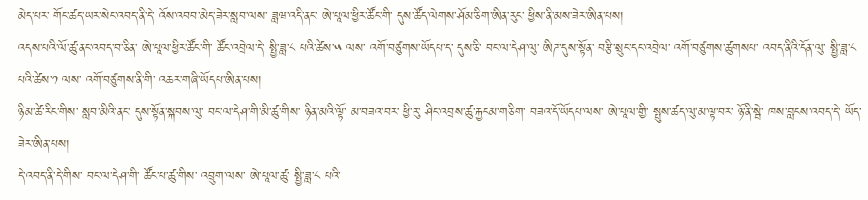མེད་པར་ གོང་ཚད་ཡར་སེང་འབད་ནི་དེ་ འོས་འབབ་མེད་ཟེར་སླབ་ལས་ ཟླཝ་འདི་ནང་ ཨེ་པཱལ་ཕྱིར་ཚོང་གི་ དུས་ཚོད་ལེགས་ཤོམ་ཅིག་ཨིན་རུང་ ཕྱིས་ནི་མས་ཟེར་ཨིན་པས།
འདས་པའི་ལོ་ཚུ་ནང་འབད་བ་ཅིན་ ཨེ་པཱལ་ཕྱིར་ཚོང་གི་ ཚོང་འབྲེལ་དེ་ སྤྱི་ཟླ་༨ པའི་ཚེས་༥ ལས་ འགོ་བཙུགས་ཡོདཔ་ད་ དུས་ཅི་ བང་ལ་དེཤ་ལུ་ ཨིཌ་དུས་སྟོན་ བརྩི་སྲུང་དང་འབྲེལ་ འགོ་བཙུགས་ཚུགསཔ་ འབད་ནིའི་དོན་ལུ་ སྤྱི་ཟླ་༨ པའི་ཚེས་༡ ལས་ འགོ་བཙུགས་ནི་གི་ འཆར་གཞི་ཡོདཔ་ཨིན་པས།
ཉིམ་ཚེ་རིང་གིས་ སླབ་མིའི་ནང་ དུས་སྟོན་སྐབས་ལུ་ བང་ལ་དེཤ་གི་མི་ཚུ་གིས་ ཉིན་མའི་ལྟོ་ མ་བཟའ་བར་ ཕྱི་རུ་ ཤིང་འབྲས་ཚུ་རྐྱངམ་གཅིག་ བཟའ་དོ་ཡོདཔ་ལས་ ཨེ་པཱལ་གྱི་ སྤུས་ཚད་ལུ་མ་ལྟ་བར་ ཉོ་ནི་སྦེ་ ཁས་བླངས་འབད་དེ་ ཡོད་ཟེར་ཨིན་པས།
དེ་འབད་ནི་དེ་གིས་ བང་ལ་དེཤ་གི་ ཚོང་པ་ཚུ་གིས་ འབྲུག་ལས་ ཨེ་པཱལ་ཚུ་ སྤྱི་ཟླ་༨ པའི་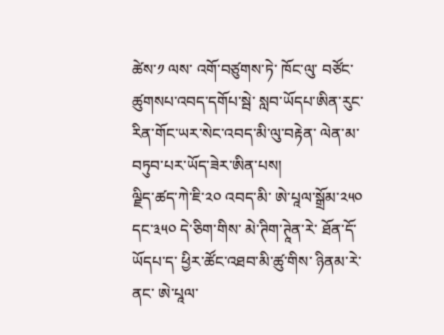ཚེས་༡ ལས་ འགོ་བཙུགས་ཏེ་ ཁོང་ལུ་ བཙོང་ཚུགསཔ་འབད་དགོཔ་སྦེ་ སླབ་ཡོདཔ་ཨིན་རུང་ རིན་གོང་ཡར་སེང་འབད་མི་ལུ་བརྟེན་ ལེན་མ་བཏུབ་པར་ཡོད་ཟེར་ཨིན་པས།
ལྗིད་ཚད་ཀེ་ཇི་༢༠ འབད་མི་ ཨེ་པཱལ་སྒྲོམ་༢༥༠ དང་༣༥༠ དེ་ཅིག་གིས་ མེ་ཊིག་ཊཱེན་རེ་ ཐོན་དོ་ཡོདཔ་ད་ ཕྱིར་ཚོང་འཐབ་མི་ཚུ་གིས་ ཉིནམ་རེ་ནང་ ཨེ་པཱལ་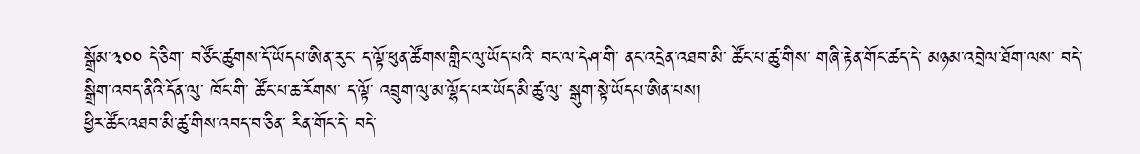སྒྲོམ་༣༠༠ དེ་ཅིག་ བཙོང་ཚུགས་དོ་ཡོདཔ་ཨིན་རུང་ ད་ལྟོ་ཕུན་ཚོགས་གླིང་ལུ་ཡོད་པའི་ བང་ལ་དེཤ་གི་ ནང་འདྲེན་འཐབ་མི་ ཚོང་པ་ཚུ་གིས་ གཞི་རྟེན་གོང་ཚད་དེ་ མཉམ་འབྲེལ་ཐོག་ལས་ བདེ་སྒྲིག་འབད་ནིའི་དོན་ལུ་ ཁོང་གི་ ཚོང་པ་ཆ་རོགས་ ད་ལྟོ་ འབྲུག་ལུ་མ་ལྷོད་པར་ཡོད་མི་ཚུ་ལུ་ སྒུག་སྟེ་ཡོདཔ་ཨིན་པས།
ཕྱིར་ཚོང་འཐབ་མི་ཚུ་གིས་འབད་བ་ཅིན་ རིན་གོང་དེ་ བདེ་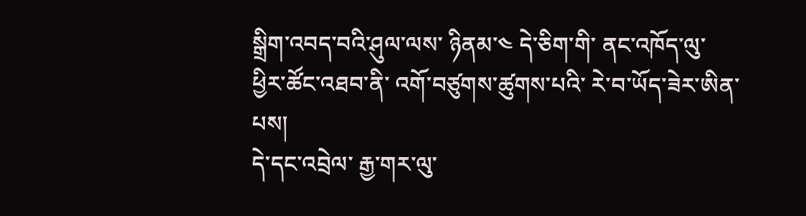སྒྲིག་འབད་བའི་ཤུལ་ལས་ ཉིནམ་༤ དེ་ཅིག་གི་ ནང་འཁོད་ལུ་ ཕྱིར་ཚོང་འཐབ་ནི་ འགོ་བཙུགས་ཚུགས་པའི་ རེ་བ་ཡོད་ཟེར་ཨིན་པས།
དེ་དང་འབྲེལ་ རྒྱ་གར་ལུ་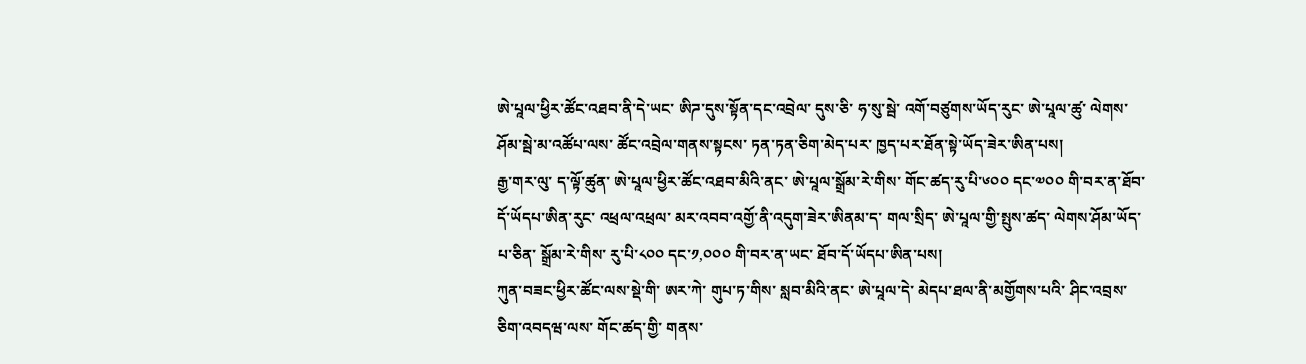ཨེ་པཱལ་ཕྱིར་ཚོང་འཐབ་ནི་དེ་ཡང་ ཨིཌ་དུས་སྟོན་དང་འབྲེལ་ དུས་ཅི་ ཧ་སུ་སྦེ་ འགོ་བཙུགས་ཡོད་རུང་ ཨེ་པཱལ་ཚུ་ ལེགས་ཤོམ་སྦེ་མ་འཚོཔ་ལས་ ཚོང་འབྲེལ་གནས་སྟངས་ ཏན་ཏན་ཅིག་མེད་པར་ ཁྱད་པར་ཐོན་སྟེ་ཡོད་ཟེར་ཨིན་པས།
རྒྱ་གར་ལུ་ ད་ལྟོ་ཚུན་ ཨེ་པཱལ་ཕྱིར་ཚོང་འཐབ་མིའི་ནང་ ཨེ་པཱལ་སྒྲོམ་རེ་གིས་ གོང་ཚད་རུ་པི་༦༠༠ དང་༧༠༠ གི་བར་ན་ཐོབ་དོ་ཡོདཔ་ཨིན་རུང་ འཕྲལ་འཕྲལ་ མར་འབབ་འགྱོ་ནི་འདུག་ཟེར་ཨིནམ་ད་ གལ་སྲིད་ ཨེ་པཱལ་གྱི་སྤུས་ཚད་ ལེགས་ཤོམ་ཡོད་པ་ཅིན་ སྒྲོམ་རེ་གིས་ རུ་པི་༨༠༠ དང་༡,༠༠༠ གི་བར་ན་ཡང་ ཐོབ་དོ་ཡོདཔ་ཨིན་པས།
ཀུན་བཟང་ཕྱིར་ཚོང་ལས་སྡེ་གི་ ཨར་ཀེ་ གུཔ་ཏ་གིས་ སླབ་མིའི་ནང་ ཨེ་པཱལ་དེ་ མེདཔ་ཐལ་ནི་མགྱོགས་པའི་ ཤིང་འབྲས་ཅིག་འབདཝ་ལས་ གོང་ཚད་གྱི་ གནས་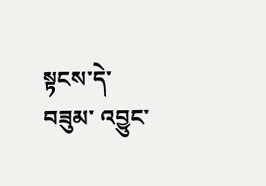སྟངས་དེ་བཟུམ་ འབྱུང་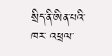སྲིད་ནི་ཨིན་པའི་ཁར་ འཕྲལ་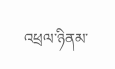འཕྲལ་ཉིནམ་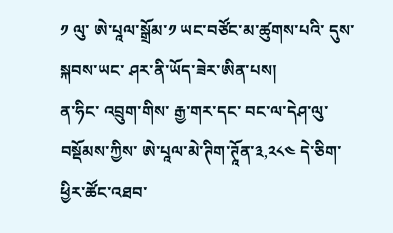༡ ལུ་ ཨེ་པཱལ་སྒྲོམ་༡ ཡང་བཙོང་མ་ཚུགས་པའི་ དུས་སྐབས་ཡང་ ཤར་ནི་ཡོད་ཟེར་ཨིན་པས།
ན་ཧིང་ འབྲུག་གིས་ རྒྱ་གར་དང་ བང་ལ་དེཤ་ལུ་ བསྡོམས་ཀྱིས་ ཨེ་པཱལ་མེ་ཊིག་ཊཱོན་༣,༢༨༤ དེ་ཅིག་ ཕྱིར་ཚོང་འཐབ་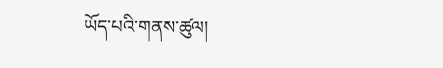ཡོད་པའི་གནས་ཚུལ།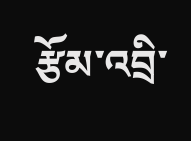རྩོམ་འབྲི་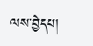ལས་བྱེདཔ།